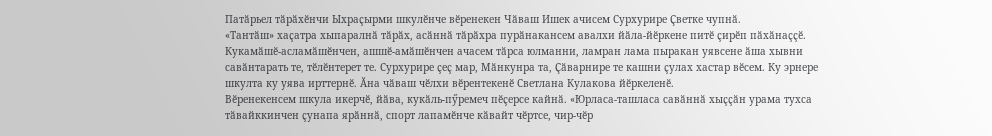Патӑрьел тӑрӑхӗнчи Ыхраҫырми шкулӗнче вӗренекен Чӑваш Ишек ачисем Сурхурире Ҫветке чупнӑ.
«Тантӑш» хаҫатра хыпаралнӑ тӑрӑх, асӑннӑ тӑрӑхра пурӑнакансем авалхи йӑла-йӗркене питӗ ҫирӗп пӑхӑнаҫҫӗ. Кукамӑшӗ-асламӑшӗнчен, ашшӗ-амӑшӗнчен ачасем тӑрса юлманни, ламран лама пыракан уявсене ӑша хывни савӑнтарать те, тӗлӗнтерет те. Сурхурире ҫеҫ мар, Мӑнкунра та, Ҫӑварнире те кашни ҫулах хастар вӗсем. Ку эрнере шкулта ку уява ирттернӗ. Ӑна чӑваш чӗлхи вӗрентекенӗ Светлана Кулакова йӗркеленӗ.
Вӗренекенсем шкула икерчӗ, йӑва, кукӑль-пӳремеч пӗҫерсе кайнӑ. «Юрласа-ташласа савӑннӑ хыҫҫӑн урама тухса тӑвайккинчен ҫунапа ярӑннӑ, спорт лапамӗнче кӑвайт чӗртсе, чир-чӗр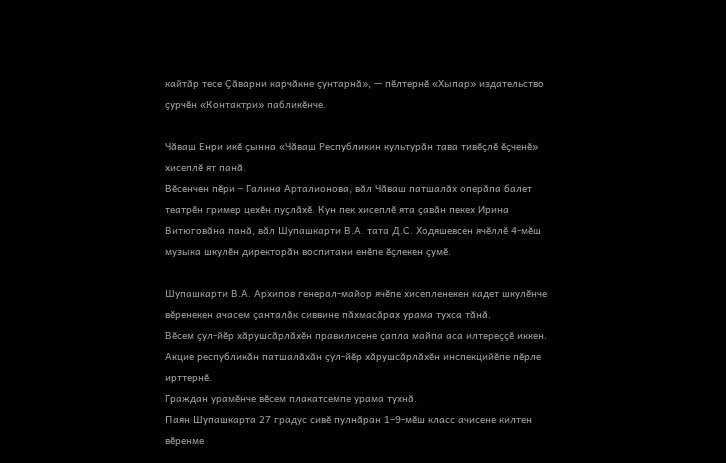кайтӑр тесе Ҫӑварни карчӑкне ҫунтарнӑ», — пӗлтернӗ «Хыпар» издательство ҫурчӗн «Контактри» пабликӗнче.

Чӑваш Енри икӗ ҫынна «Чӑваш Республикин культурӑн тава тивӗҫлӗ ӗҫченӗ» хисеплӗ ят панӑ.
Вӗсенчен пӗри – Галина Арталионова, вӑл Чӑваш патшалӑх оперӑпа балет театрӗн гример цехӗн пуҫлӑхӗ. Кун пек хисеплӗ ята ҫавӑн пекех Ирина Витюговӑна панӑ, вӑл Шупашкарти В.А. тата Д.С. Ходяшевсен ячӗллӗ 4-мӗш музыка шкулӗн директорӑн воспитани енӗпе ӗҫлекен ҫумӗ.

Шупашкарти В.А. Архипов генерал-майор ячӗпе хисепленекен кадет шкулӗнче вӗренекен ачасем ҫанталӑк сиввине пӑхмасӑрах урама тухса тӑнӑ.
Вӗсем ҫул-йӗр хӑрушсӑрлӑхӗн правилисене ҫапла майпа аса илтереҫҫӗ иккен. Акцие республикӑн патшалӑхӑн ҫул-йӗр хӑрушсӑрлӑхӗн инспекцийӗпе пӗрле ирттернӗ.
Граждан урамӗнче вӗсем плакатсемпе урама тухнӑ.
Паян Шупашкарта 27 градус сивӗ пулнӑран 1–9-мӗш класс ачисене килтен вӗренме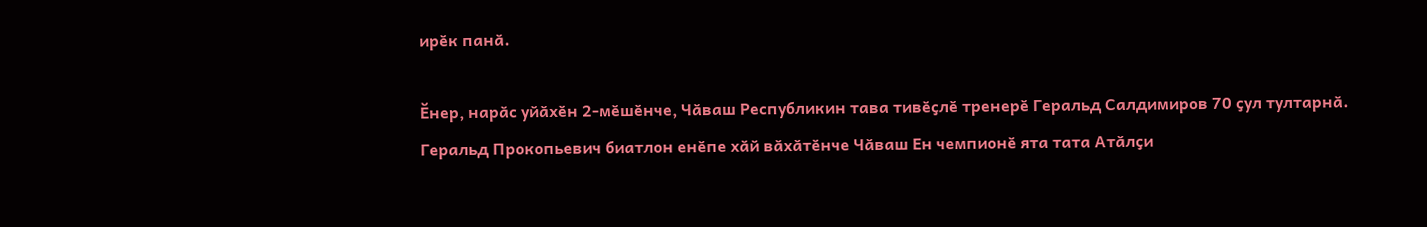ирӗк панӑ.

Ӗнер, нарӑс уйӑхӗн 2-мӗшӗнче, Чӑваш Республикин тава тивӗҫлӗ тренерӗ Геральд Салдимиров 70 ҫул тултарнӑ.
Геральд Прокопьевич биатлон енӗпе хӑй вӑхӑтӗнче Чӑваш Ен чемпионӗ ята тата Атӑлҫи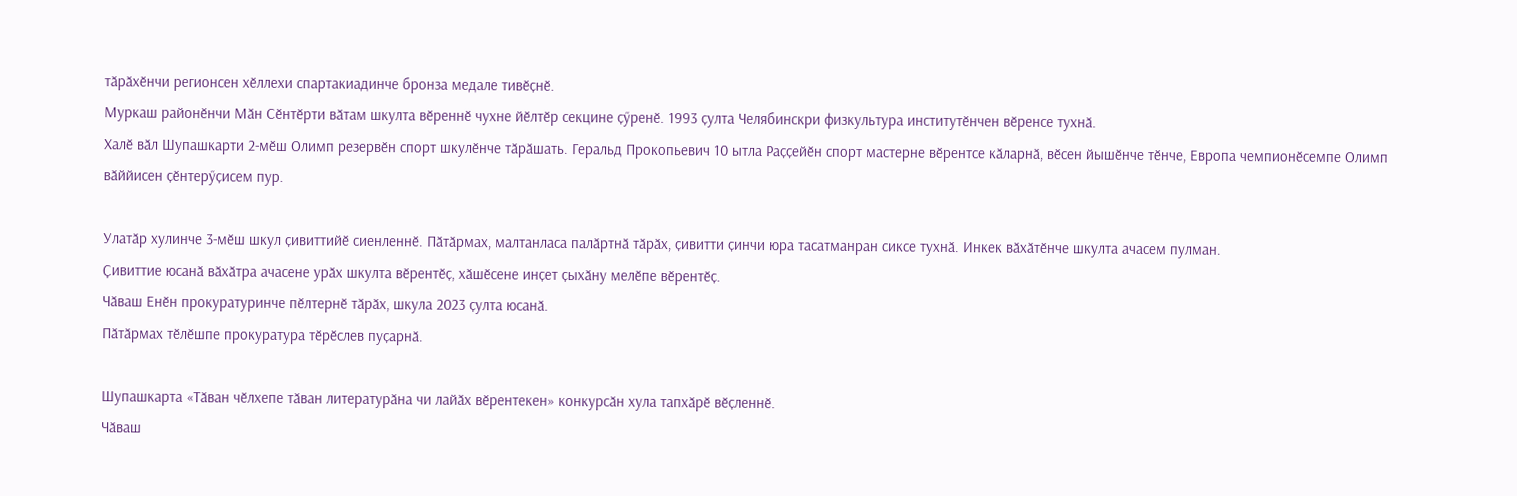тӑрӑхӗнчи регионсен хӗллехи спартакиадинче бронза медале тивӗҫнӗ.
Муркаш районӗнчи Мӑн Сӗнтӗрти вӑтам шкулта вӗреннӗ чухне йӗлтӗр секцине ҫӳренӗ. 1993 ҫулта Челябинскри физкультура институтӗнчен вӗренсе тухнӑ.
Халӗ вӑл Шупашкарти 2-мӗш Олимп резервӗн спорт шкулӗнче тӑрӑшать. Геральд Прокопьевич 10 ытла Раҫҫейӗн спорт мастерне вӗрентсе кӑларнӑ, вӗсен йышӗнче тӗнче, Европа чемпионӗсемпе Олимп вӑййисен ҫӗнтерӳҫисем пур.

Улатӑр хулинче 3-мӗш шкул ҫивиттийӗ сиенленнӗ. Пӑтӑрмах, малтанласа палӑртнӑ тӑрӑх, ҫивитти ҫинчи юра тасатманран сиксе тухнӑ. Инкек вӑхӑтӗнче шкулта ачасем пулман.
Ҫивиттие юсанӑ вӑхӑтра ачасене урӑх шкулта вӗрентӗҫ, хӑшӗсене инҫет ҫыхӑну мелӗпе вӗрентӗҫ.
Чӑваш Енӗн прокуратуринче пӗлтернӗ тӑрӑх, шкула 2023 ҫулта юсанӑ.
Пӑтӑрмах тӗлӗшпе прокуратура тӗрӗслев пуҫарнӑ.

Шупашкарта «Тӑван чӗлхепе тӑван литературӑна чи лайӑх вӗрентекен» конкурсӑн хула тапхӑрӗ вӗҫленнӗ.
Чӑваш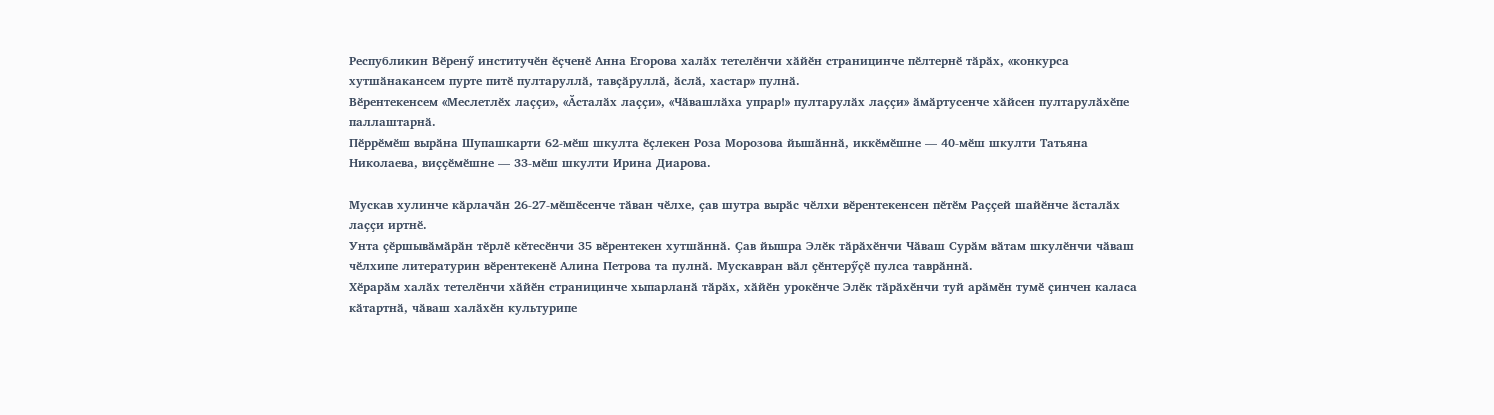Республикин Вӗренӳ институчӗн ӗҫченӗ Анна Егорова халӑх тетелӗнчи хӑйӗн страницинче пӗлтернӗ тӑрӑх, «конкурса хутшӑнакансем пурте питӗ пултаруллӑ, тавҫӑруллӑ, ӑслӑ, хастар» пулнӑ.
Вӗрентекенсем «Меслетлӗх лаҫҫи», «Ӑсталӑх лаҫҫи», «Чӑвашлӑха упрар!» пултарулӑх лаҫҫи» ӑмӑртусенче хӑйсен пултарулӑхӗпе паллаштарнӑ.
Пӗррӗмӗш вырӑна Шупашкарти 62-мӗш шкулта ӗҫлекен Роза Морозова йышӑннӑ, иккӗмӗшне — 40-мӗш шкулти Татьяна Николаева, виҫҫӗмӗшне — 33-мӗш шкулти Ирина Диарова.

Мускав хулинче кӑрлачӑн 26-27-мӗшӗсенче тӑван чӗлхе, ҫав шутра вырӑс чӗлхи вӗрентекенсен пӗтӗм Раҫҫей шайӗнче ӑсталӑх лаҫҫи иртнӗ.
Унта ҫӗршывӑмӑрӑн тӗрлӗ кӗтесӗнчи 35 вӗрентекен хутшӑннӑ. Ҫав йышра Элӗк тӑрӑхӗнчи Чӑваш Сурӑм вӑтам шкулӗнчи чӑваш чӗлхипе литературин вӗрентекенӗ Алина Петрова та пулнӑ. Мускавран вӑл ҫӗнтерӳҫӗ пулса таврӑннӑ.
Хӗрарӑм халӑх тетелӗнчи хӑйӗн страницинче хыпарланӑ тӑрӑх, хӑйӗн урокӗнче Элӗк тӑрӑхӗнчи туй арӑмӗн тумӗ ҫинчен каласа кӑтартнӑ, чӑваш халӑхӗн культурипе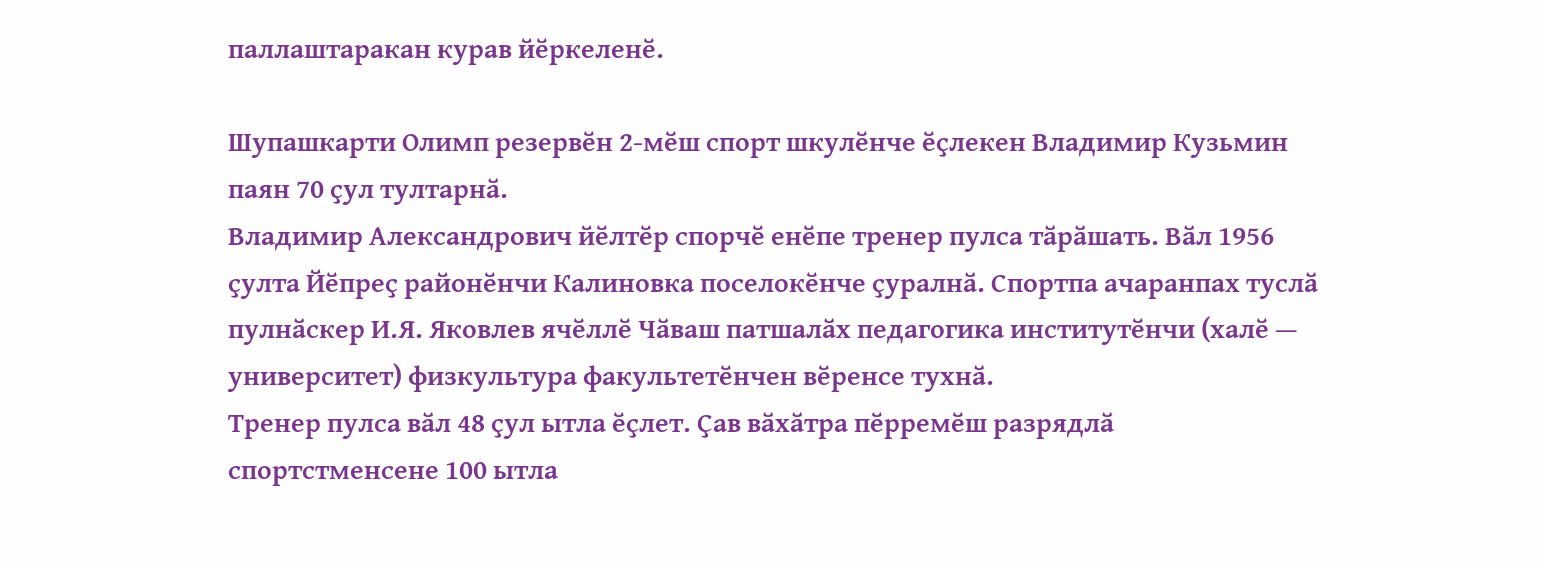паллаштаракан курав йӗркеленӗ.

Шупашкарти Олимп резервӗн 2-мӗш спорт шкулӗнче ӗҫлекен Владимир Кузьмин паян 70 ҫул тултарнӑ.
Владимир Александрович йӗлтӗр спорчӗ енӗпе тренер пулса тӑрӑшать. Вӑл 1956 ҫулта Йӗпреҫ районӗнчи Калиновка поселокӗнче ҫуралнӑ. Спортпа ачаранпах туслӑ пулнӑскер И.Я. Яковлев ячӗллӗ Чӑваш патшалӑх педагогика институтӗнчи (халӗ — университет) физкультура факультетӗнчен вӗренсе тухнӑ.
Тренер пулса вӑл 48 ҫул ытла ӗҫлет. Ҫав вӑхӑтра пӗрремӗш разрядлӑ спортстменсене 100 ытла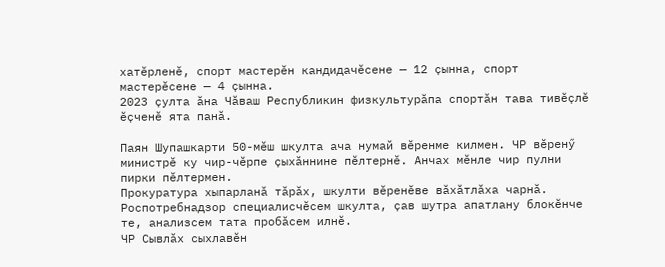хатӗрленӗ, спорт мастерӗн кандидачӗсене — 12 ҫынна, спорт мастерӗсене — 4 ҫынна.
2023 ҫулта ӑна Чӑваш Республикин физкультурӑпа спортӑн тава тивӗҫлӗ ӗҫченӗ ята панӑ.

Паян Шупашкарти 50-мӗш шкулта ача нумай вӗренме килмен. ЧР вӗренӳ министрӗ ку чир-чӗрпе ҫыхӑннине пӗлтернӗ. Анчах мӗнле чир пулни пирки пӗлтермен.
Прокуратура хыпарланӑ тӑрӑх, шкулти вӗренӗве вӑхӑтлӑха чарнӑ. Роспотребнадзор специалисчӗсем шкулта, ҫав шутра апатлану блокӗнче те, анализсем тата пробӑсем илнӗ.
ЧР Сывлӑх сыхлавӗн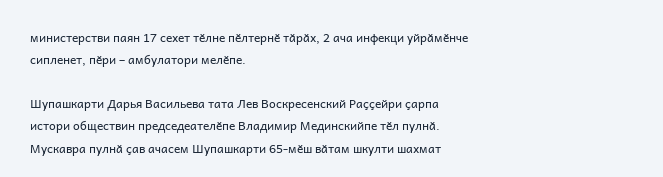министерстви паян 17 сехет тӗлне пӗлтернӗ тӑрӑх, 2 ача инфекци уйрӑмӗнче сипленет, пӗри – амбулатори мелӗпе.

Шупашкарти Дарья Васильева тата Лев Воскресенский Раҫҫейри ҫарпа истори обществин председеателӗпе Владимир Мединскийпе тӗл пулнӑ.
Мускавра пулнӑ ҫав ачасем Шупашкарти 65-мӗш вӑтам шкулти шахмат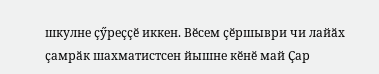шкулне ҫӳреҫҫӗ иккен. Вӗсем ҫӗршыври чи лайӑх ҫамрӑк шахматистсен йышне кӗнӗ май Ҫар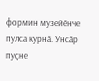формин музейӗнче пулса курнӑ. Унсӑр пуҫне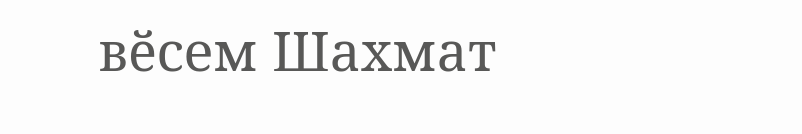вӗсем Шахмат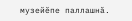музейӗпе паллашнӑ.